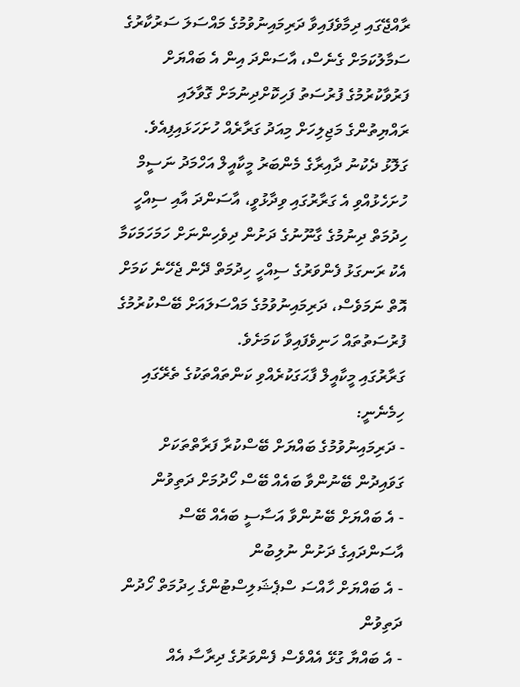ރާއްޖޭގައި ދިމާވެފައިވާ ދަރިމައިނުވުމުގެ މައްސަލަ ސަރުކާރުގެ ސަމާލުކަމަށް ގެނެސް، އާސަންދަ އިން އެ ބައްޔަށް ފަރުވާކުރުމުގެ ފުރުސަތު ފަހިކޮށްދިނުމަށް ގޮވާލައި ރައްޔިތުންގެ މަޖިލިހަށް މިއަދު ގަރާރެއް ހުށަހަޅައިފިއެވެ.
ގަލޮޅު ދެކުނު ދާއިރާގެ މެންބަރު މީކާއީލް އަހްމަދު ނަސީމް ހުށަހެޅުއްވި އެ ގަރާރުގައި ވިދާޅުވީ، އާސަންދަ އާއި ސިއްހީ ހިދުމަތް ދިނުމުގެ ގާނޫނުގެ ދަށުން ދިވެހިންނަށް ހަމަހަމަކަމާ އެކު ރަނގަޅު ފެންވަރުގެ ސިއްހީ ހިދުމަތް ދޭން ޖެހޭނެ ކަމަށް އޮތް ނަމަވެސް، ދަރިމައިނުވުމުގެ މައްސަލައަށް ބޭސްކުރުމުގެ ފުރުސަތުތައް ހަނިވެފައިވާ ކަމަށެވެ.
ގަރާރުގައި މީކާއީލް ފާޙަގަކުރެއްވި ކަންތައްތަކުގެ ތެރޭގައި ހިމެނެނީ:
- ދަރިމައިނުވުމުގެ ބައްޔަށް ބޭސްކުރާ ފަރާތްތަކަށް ގަވައިދުން ބޭނުންވާ ބައެއް ބޭސް ހޯދުމަށް ދަތިވުން
- އެ ބައްޔަށް ބޭނުންވާ އަސާސީ ބައެއް ބޭސް އާސަންދައިގެ ދަށުން ނުލިބުން
- އެ ބައްޔަށް ހާއްސަ ސްޕެޝަލިސްޓުންގެ ހިދުމަތް ހޯދުން ދަތިވުން
- އެ ބައްޔާ ގުޅޭ އެއްވެސް ފެންވަރުގެ ދިރާސާ އެއް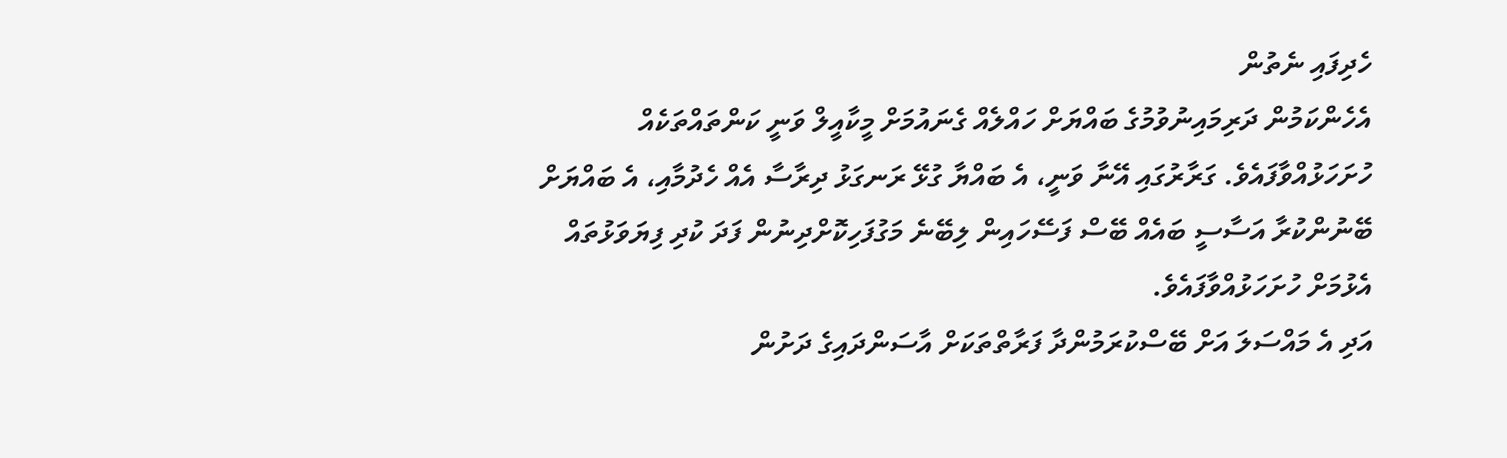ހެދިފައި ނެތުން
އެހެންކަމުން ދަރިމައިނުވުމުގެ ބައްޔަށް ހައްލެއް ގެނައުމަށް މީކާއީލް ވަނީ ކަންތައްތަކެއް ހުށަހަޅުއްވާފައެވެ. ގަރާރުގައި އޭނާ ވަނީ، އެ ބައްޔާ ގުޅޭ ރަނގަޅު ދިރާސާ އެއް ހެދުމާއި، އެ ބައްޔަށް ބޭނުންކުރާ އަސާސީ ބައެއް ބޭސް ފަސޭހައިން ލިބޭނެ މަގުފަހިކޮށްދިނުން ފަދަ ކުދި ފިޔަވަޅުތައް އެޅުމަށް ހުށަހަޅުއްވާފައެވެ.
އަދި އެ މައްސަލަ އަށް ބޭސްކުރަމުންދާ ފަރާތްތަކަށް އާސަންދައިގެ ދަށުން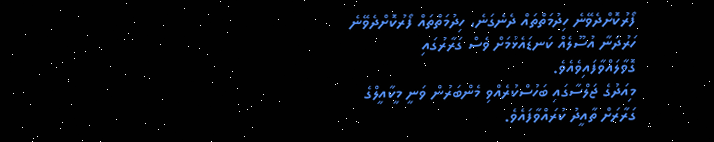ފޯރުކޮށްދެވޭނެ ހިދުމަތްތައް ދެނެގަނެ، ހިދުމަތްތައް ފޯރުކޮށްދެވޭނެ ހަރުދަނާ އުސޫލެއް ކަނޑައެޅުމަށް ވެސް ގަރާރުގައި ގޮވާލައްވާފައިވެއެވެ.
މިއަދުގެ ޖަލްސާގައި ބަހުސްކުރެއްވި މެންބަރުން ވަނީ މީކާއީލްގެ ގަރާރަށް ތާއީދު ކުރައްވާފައެވެ.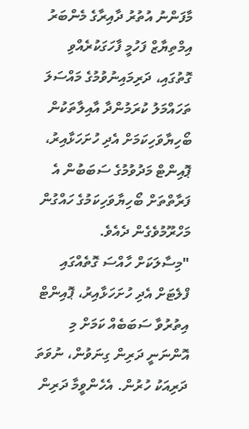މާފަންނު އުތުރު ދާއިރާގެ މެންބަރު އިމްތިޔާޒް ފަހުމީ ފާހަގަކުރެއްވި ގޮތުގައި، ދަރިމައިނުވުމުގެ މައްސަލަ ތަހައްމަލު ކުރަމުންދާ އާއިލާތަކުން ބޯހިޔާވަހިކަމަށް އެދި ހުށަހަޅާއިރު، ޕޮއިންޓް މަދުވުމުގެ ސަބަބުން އެ ފަރާތްތަށް ބޯހިޔާވަހިކަމުގެ ހައްގުން މަހްރޫމުވެގެން ދެއެވެ.
"މިސާލަކަށް ހާއްސަ ގޮތެއްގައި ފްލެޓަށް އެދި ހުށަހަޅާއިރު، ޕޮއިންޓް އިތުރުވާ ސަބަބެއް ކަމަށް މި އޮންނަނީ ދަރިން ގިނަވުން، ނުވަތަ ދަރިއަކު ހުރުން. އެހެންވީމާ ދަރިން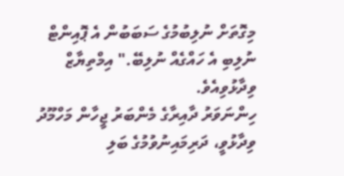މިގޮތަށް ނުލިބުމުގެ ސަބަބުން އެ ޕޮއިންޓް ނުލިބި އެ ހައްގެއް ނުލިބޭ." އިމްތިޔާޒް ވިދާޅުވިއެވެ.
ހިންނަވަރު ދާއިރާގެ މެންބަރު ޖީހާން މަހްމޫދު ވިދާޅުވީ، ދަރިމައިނުވުމުގެ ބަލި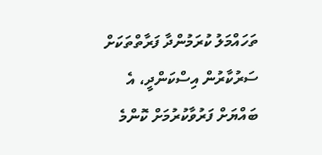ތަހައްމަލު ކުރަމުންދާ ފަރާތްތަކަށް ސަރުކާރުން އިސްކަންދީ، އެ ބައްޔަށް ފަރުވާކުރުމަށް ކޮންމެ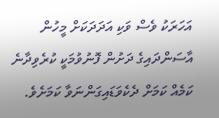އަހަރަކު ވެސް ވަކި އަދަދަކަށް މީހުން އާސަންދައިގެ ދަށުން ފޮނުވުމަކީ ކުރެވިދާނެ ކަމެއް ކަމަށް ދެކެވަޑައިގަންނަވާ ކަމަށެވެ.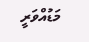މަޑުއްވަރީ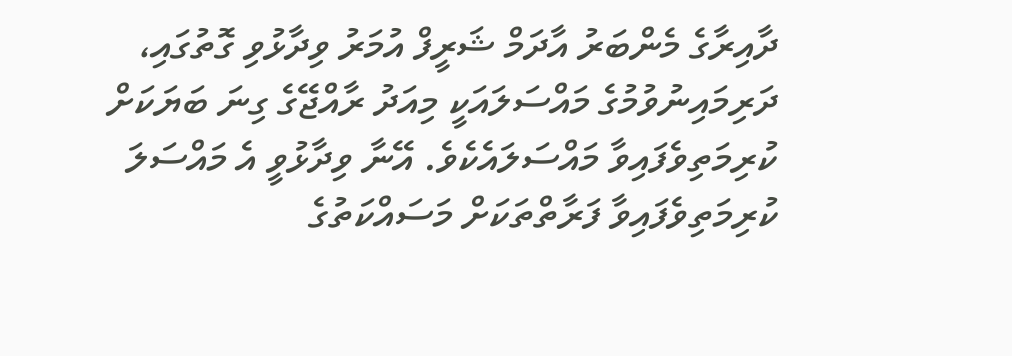ދާއިރާގެ މެންބަރު އާދަމް ޝަރީފް އުމަރު ވިދާޅުވި ގޮތުގައި، ދަރިމައިނުވުމުގެ މައްސަލައަކީ މިއަދު ރާއްޖޭގެ ގިނަ ބަޔަކަށް ކުރިމަތިވެފައިވާ މައްސަލައެކެވެ. އޭނާ ވިދާޅުވީ އެ މައްސަލަ ކުރިމަތިވެފައިވާ ފަރާތްތަކަށް މަސައްކަތުގެ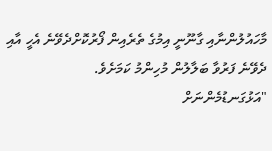މާހައުލުންނާއި ގާނޫނީ އިމުގެ ތެރެއިން ފޯރުކޮށްދެވޭނެ އެހީ އާއި ދެވޭނެ ފަރުވާ ބަލާލުން މުހިންމު ކަމަށެވެ.
"އަޅުގަނޑުމެންނަށް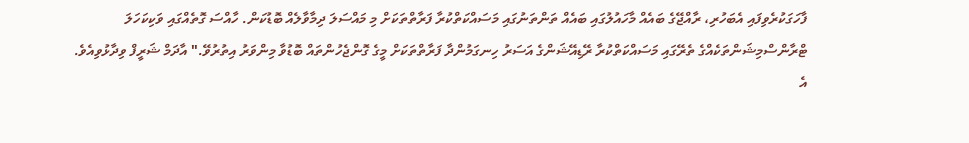ފާހަގަކުރެވިފައި އެބަހުރި، ރާއްޖޭގެ ބައެއް މާހައުލުގައި ބައެއް ތަންތަނުގައި މަސައްކަތްކުރާ ފަރާތްތަކަށް މި މައްސަލަ ދިމާވާލެއް ބޮޑުކަން. ހާއްސަ ގޮތެއްގައި ވަކިކަހަލަ ޓްރާންސްމިޝަންތަކެއްގެ ތެރޭގައި މަސައްކަތްކުރާ ރޭޑިއޭޝަންގެ އަސަރު ހިނގަމުންދާ ފަރާތްތަކަށް މީގެ ގޮންޖެހުންތައް ބޮޑުވާ މިންވަރު އިތުރުވޭ." އާދަމް ޝަރީފް ވިދާޅުވިއެވެ.
އެ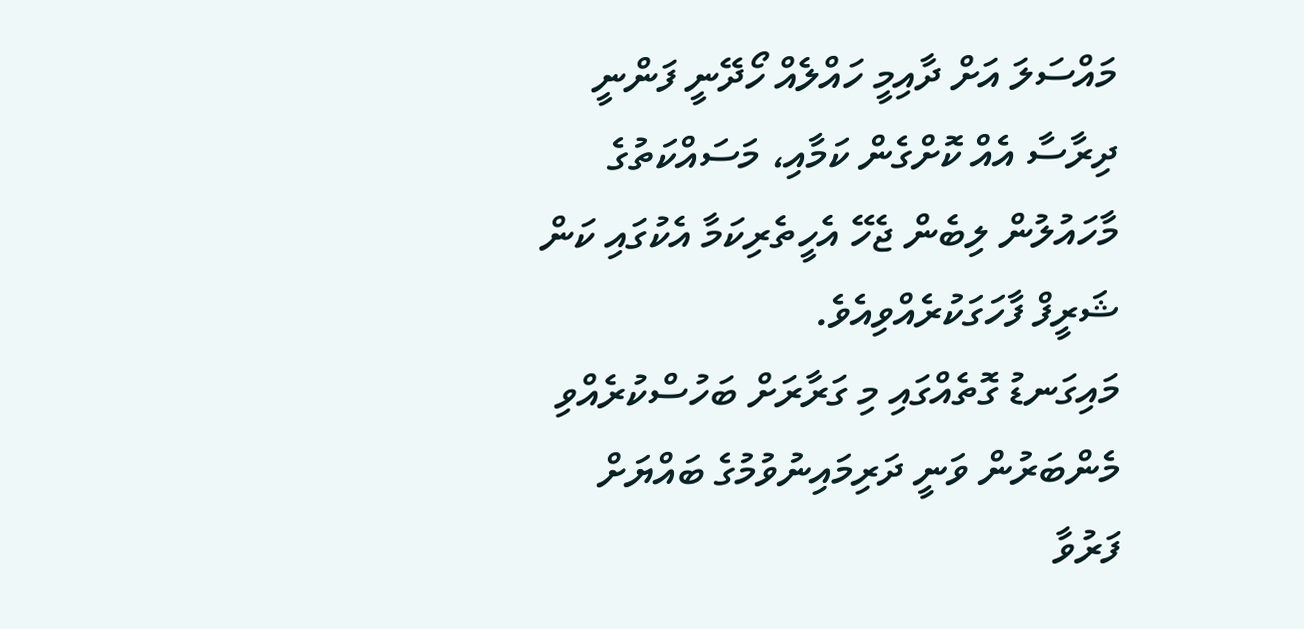މައްސަލަ އަށް ދާއިމީ ހައްލެއް ހޯދޭނީ ފަންނީ ދިރާސާ އެއް ކޮށްގެން ކަމާއި، މަސައްކަތުގެ މާހައުލުން ލިބެން ޖެހޭ އެހީތެރިކަމާ އެކުގައި ކަން ޝަރީފް ފާހަގަކުރެއްވިއެވެ.
މައިގަނޑު ގޮތެއްގައި މި ގަރާރަށް ބަހުސްކުރެއްވި މެންބަރުން ވަނީ ދަރިމައިނުވުމުގެ ބައްޔަށް ފަރުވާ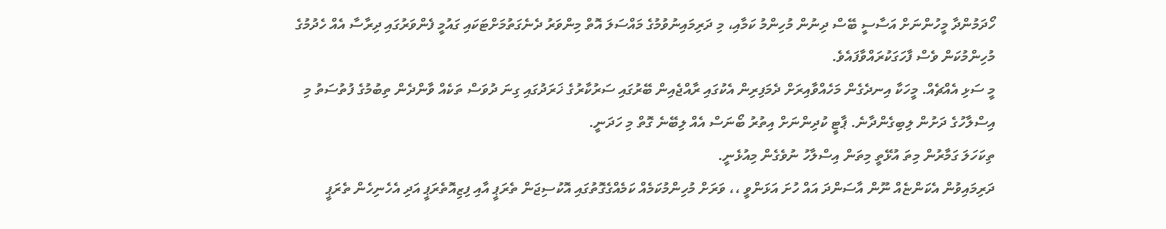ހޯދަމުންދާ މީހުންނަށް އަސާސީ ބޭސް ދިނުން މުހިންމު ކަމާއި، މި ދަރިމައިނުވުމުގެ މައްސަލަ އޮތް މިންވަރު ދެނެގަތުމަށްޓަކައި ގައުމީ ފެންވަރުގައި ދިރާސާ އެއް ހެދުމުގެ މުހިންމުކަން ވެސް ފާހަގަކުރައްވާފައެވެ.
މީ ސަޅި އެއްޗެއް. މީހަކާ އިނދެގެން މަހެއްވާއިރަށް ދެމަފިރިން އެކުގައި ރާއްޖެއިން ބޭރުގައި ސަރުކާރުގެ ޚަރަދުގައި ގިނަ ދުވަސް ތަކެއް ވާންދެން ތިބުމުގެ ފުތުސަތު މި އިސްލާހުގެ ދަށުން ލިބިގެންދާނެ. ޕާޓީ ކުދިންނަށް އިތުރު ބޯނަސް އެއް ލިބޭނެ ގޮތް މި ހަދަނީ.
ތިކަހަލަ ގަމާރުން މިތަ އުޅޭތީ މިތަން އިސްލާހު ނުވެގެން މިއުޅެނީ.
ދަރިމައިވުން އެކަންޏެއް ނޫން އާސަންދަ އައް ހުށަ އަޅަންވީ ،، ވަރަށް މުހިންމުކަމެއް ކަމެއްގެގޮތުގައި އޮކުސިޖަން ތެރަޕީ އާއި ފިޒިއޮތެރަޕީ އަދި އެހެނިހެން ތެރަޕީ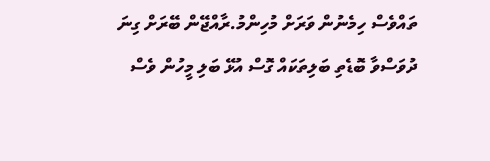ތައްވެސް ހިމެނުން ވަރަށް މުހިންމު.ރާއްޖޭން ބޭރަށް ގިނަ ދުވަސްވާ ބޮޑެތި ބަލިތަކައް ގޮސް އުޅޭ ބަލި މީހުން ވެސް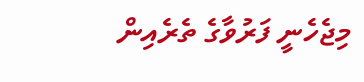މިޖެހެނީ ފަރުވާގެ ތެރެއިން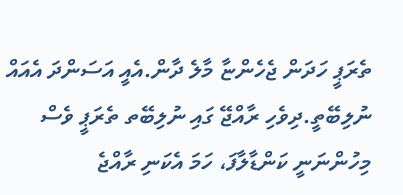ތެރަޕީ ހަދަން ޖެހެންޏާ މާލެ ދާން.އެއީ އަސަންދަ އެއައް ނުލިބޭތީ.ދިވެހި ރާއްޖޭ ގައި ނުލިބޭތ ތެރަޕީ ވެސް މިހުންނަނީ ކަންޑާލާފަ، ހަމަ އެކަނި ރާއްޖެ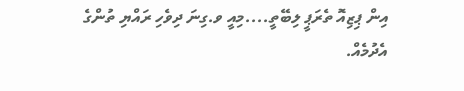އިން ޕިޒިއޮ ތެރަޕީ ލިބޭތީ....މިއީ ވ.ގިނަ ދިވެހި ރައްޔި ތުންގެ އެދުމެއް.